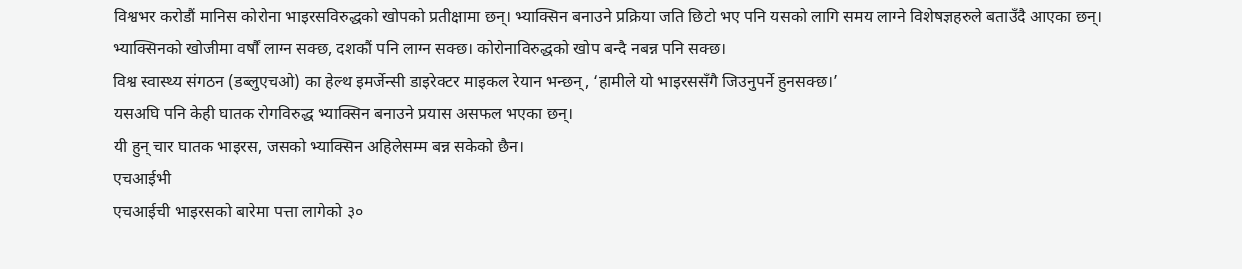विश्वभर करोडौं मानिस कोरोना भाइरसविरुद्धको खोपको प्रतीक्षामा छन्। भ्याक्सिन बनाउने प्रक्रिया जति छिटो भए पनि यसको लागि समय लाग्ने विशेषज्ञहरुले बताउँदै आएका छन्।
भ्याक्सिनको खोजीमा वर्षौं लाग्न सक्छ, दशकौं पनि लाग्न सक्छ। कोरोनाविरुद्धको खोप बन्दै नबन्न पनि सक्छ।
विश्व स्वास्थ्य संगठन (डब्लुएचओ) का हेल्थ इमर्जेन्सी डाइरेक्टर माइकल रेयान भन्छन्, ‘हामीले यो भाइरससँगै जिउनुपर्ने हुनसक्छ।’
यसअघि पनि केही घातक रोगविरुद्ध भ्याक्सिन बनाउने प्रयास असफल भएका छन्।
यी हुन् चार घातक भाइरस, जसको भ्याक्सिन अहिलेसम्म बन्न सकेको छैन।
एचआईभी
एचआईची भाइरसको बारेमा पत्ता लागेको ३०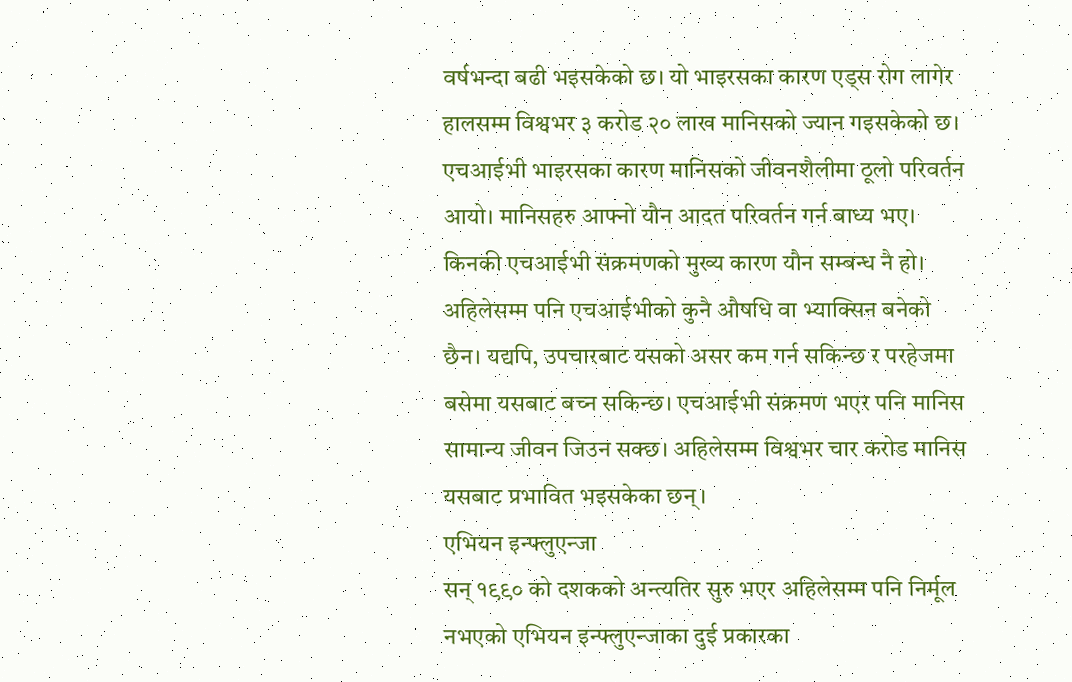वर्षभन्दा बढी भइसकेको छ। यो भाइरसका कारण एड्स रोग लागेर हालसम्म विश्वभर ३ करोड २० लाख मानिसको ज्यान गइसकेको छ।
एचआईभी भाइरसका कारण मानिसको जीवनशैलीमा ठूलो परिवर्तन आयो। मानिसहरु आफ्नो यौन आदत परिवर्तन गर्न बाध्य भए। किनकी एचआईभी संक्रमणको मुख्य कारण यौन सम्बन्ध नै हो।
अहिलेसम्म पनि एचआईभीको कुनै औषधि वा भ्याक्सिन बनेको छैन। यद्यपि, उपचारबाट यसको असर कम गर्न सकिन्छ र परहेजमा बसेमा यसबाट बच्न सकिन्छ। एचआईभी संक्रमण भएर पनि मानिस सामान्य जीवन जिउन सक्छ। अहिलेसम्म विश्वभर चार करोड मानिस यसबाट प्रभावित भइसकेका छन्।
एभियन इन्फ्लुएन्जा
सन् १९९० को दशकको अन्त्यतिर सुरु भएर अहिलेसम्म पनि निर्मूल नभएको एभियन इन्फ्लुएन्जाका दुई प्रकारका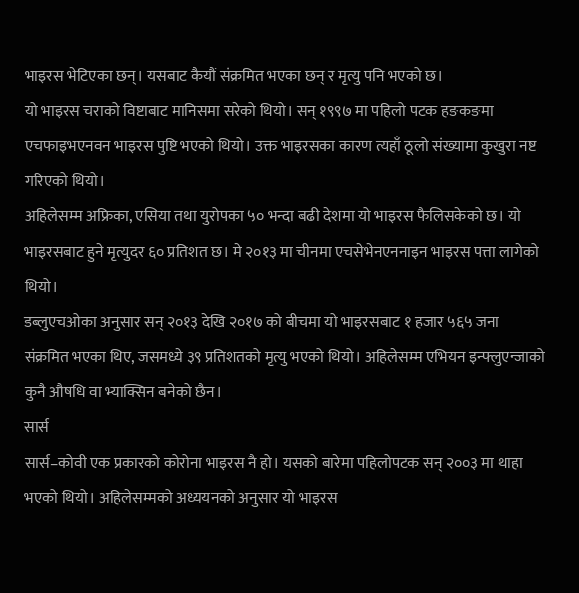भाइरस भेटिएका छन्। यसबाट कैयौं संक्रमित भएका छन् र मृत्यु पनि भएको छ।
यो भाइरस चराको विष्टाबाट मानिसमा सरेको थियो। सन् १९९७ मा पहिलो पटक हङकङमा एचफाइभएनवन भाइरस पुष्टि भएको थियो। उक्त भाइरसका कारण त्यहाँ ठूलो संख्यामा कुखुरा नष्ट गरिएको थियो।
अहिलेसम्म अफ्रिका, एसिया तथा युरोपका ५० भन्दा बढी देशमा यो भाइरस फैलिसकेको छ। यो भाइरसबाट हुने मृत्युदर ६० प्रतिशत छ। मे २०१३ मा चीनमा एचसेभेनएननाइन भाइरस पत्ता लागेको थियो।
डब्लुएचओका अनुसार सन् २०१३ देखि २०१७ को बीचमा यो भाइरसबाट १ हजार ५६५ जना संक्रमित भएका थिए, जसमध्ये ३९ प्रतिशतको मृत्यु भएको थियो। अहिलेसम्म एभियन इन्फ्लुएन्जाको कुनै औषधि वा भ्याक्सिन बनेको छैन।
सार्स
सार्स–कोवी एक प्रकारको कोरोना भाइरस नै हो। यसको बारेमा पहिलोपटक सन् २००३ मा थाहा भएको थियो। अहिलेसम्मको अध्ययनको अनुसार यो भाइरस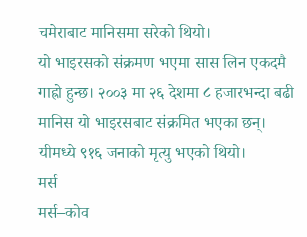चमेराबाट मानिसमा सरेको थियो।
यो भाइरसको संक्रमण भएमा सास लिन एकदमै गाह्रो हुन्छ। २००३ मा २६ देशमा ८ हजारभन्दा बढी मानिस यो भाइरसबाट संक्रमित भएका छन्। यीमध्ये ९१६ जनाको मृत्यु भएको थियो।
मर्स
मर्स–कोव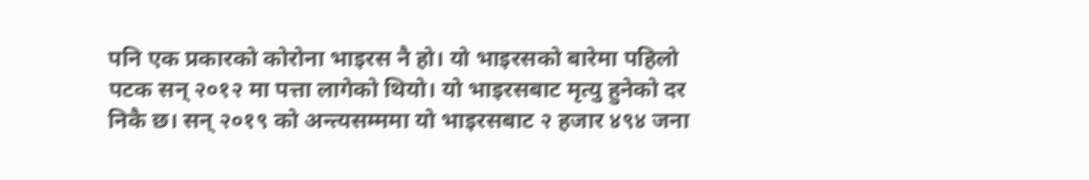पनि एक प्रकारको कोरोना भाइरस नै हो। यो भाइरसको बारेमा पहिलो पटक सन् २०१२ मा पत्ता लागेको थियो। यो भाइरसबाट मृत्यु हुनेको दर निकै छ। सन् २०१९ को अन्त्यसम्ममा यो भाइरसबाट २ हजार ४९४ जना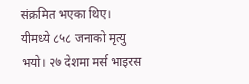संक्रमित भएका थिए।
यीमध्ये ८५८ जनाको मृत्यु भयो। २७ देशमा मर्स भाइरस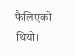फैलिएको थियो।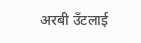अरबी उँटलाई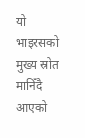यो भाइरसको मुख्य स्रोत मानिँदै आएको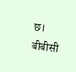छ।
बीबीसी